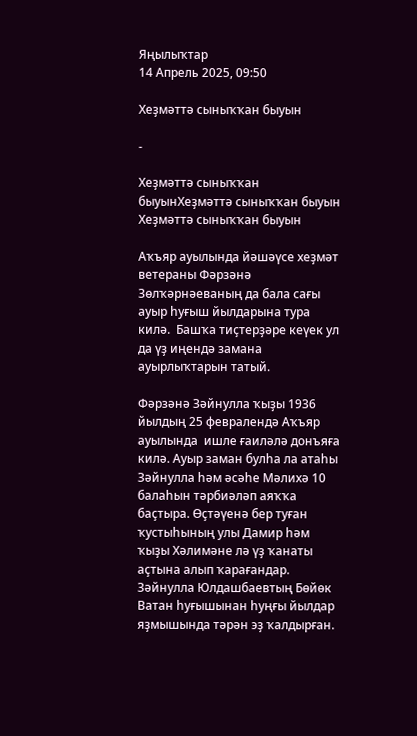Яңылыҡтар
14 Апрель 2025, 09:50

Хеҙмәттә сыныҡҡан быуын

-

Хеҙмәттә сыныҡҡан быуынХеҙмәттә сыныҡҡан быуын
Хеҙмәттә сыныҡҡан быуын

Аҡъяр ауылында йәшәүсе хеҙмәт ветераны Фәрзәнә Зөлҡәрнәеваның да бала сағы ауыр һуғыш йылдарына тура килә.  Башҡа тиҫтерҙәре кеүек ул да үҙ иңендә замана ауырлыҡтарын татый.

Фәрзәнә Зәйнулла ҡыҙы 1936 йылдың 25 февралендә Аҡъяр ауылында  ишле ғаиләлә донъяға килә. Ауыр заман булһа ла атаһы Зәйнулла һәм әсәһе Мәлихә 10 балаһын тәрбиәләп аяҡҡа баҫтыра. Өҫтәүенә бер туған ҡустыһының улы Дамир һәм ҡыҙы Хәлимәне лә үҙ ҡанаты аҫтына алып ҡарағандар. Зәйнулла Юлдашбаевтың Бөйөк Ватан һуғышынан һуңғы йылдар яҙмышында тәрән эҙ ҡалдырған.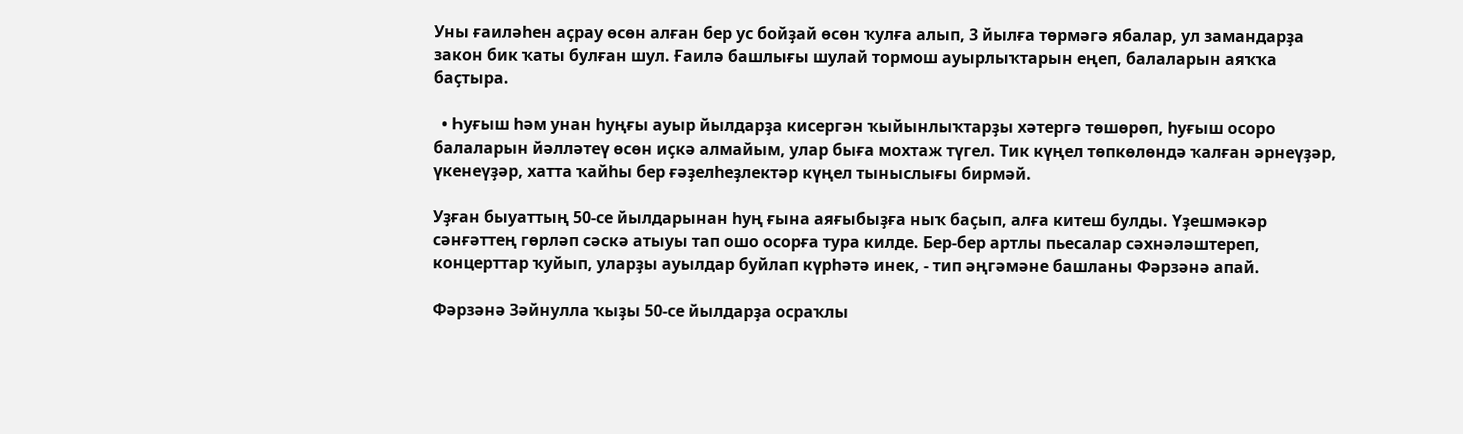Уны ғаиләһен аҫрау өсөн алған бер ус бойҙай өсөн ҡулға алып, 3 йылға төрмәгә ябалар, ул замандарҙа закон бик ҡаты булған шул. Ғаилә башлығы шулай тормош ауырлыҡтарын еңеп, балаларын аяҡҡа баҫтыра.

  • Һуғыш һәм унан һуңғы ауыр йылдарҙа кисергән ҡыйынлыҡтарҙы хәтергә төшөрөп, һуғыш осоро балаларын йәлләтеү өсөн иҫкә алмайым, улар быға мохтаж түгел. Тик күңел төпкөлөндә ҡалған әрнеүҙәр, үкенеүҙәр, хатта ҡайһы бер ғәҙелһеҙлектәр күңел тыныслығы бирмәй.

Уҙған быуаттың 50-се йылдарынан һуң ғына аяғыбыҙға ныҡ баҫып, алға китеш булды. Үҙешмәкәр сәнғәттең гөрләп сәскә атыуы тап ошо осорға тура килде. Бер-бер артлы пьесалар сәхнәләштереп, концерттар ҡуйып, уларҙы ауылдар буйлап күрһәтә инек, - тип әңгәмәне башланы Фәрзәнә апай.

Фәрзәнә Зәйнулла ҡыҙы 50-се йылдарҙа осраҡлы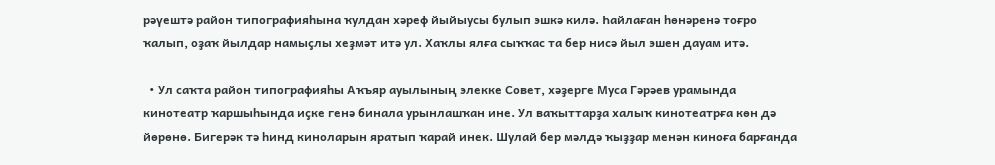рәүештә район типографияһына ҡулдан хәреф йыйыусы булып эшкә килә. Һайлаған һөнәренә тоғро ҡалып, оҙаҡ йылдар намыҫлы хеҙмәт итә ул. Хаҡлы ялға сыҡҡас та бер нисә йыл эшен дауам итә.

  • Ул саҡта район типографияһы Аҡъяр ауылының элекке Совет, хәҙерге Муса Гәрәев урамында  кинотеатр ҡаршыһында иҫке генә бинала урынлашҡан ине. Ул ваҡыттарҙа халыҡ кинотеатрға көн дә йөрөнө. Бигерәк тә һинд киноларын яратып ҡарай инек. Шулай бер мәлдә ҡыҙҙар менән киноға барғанда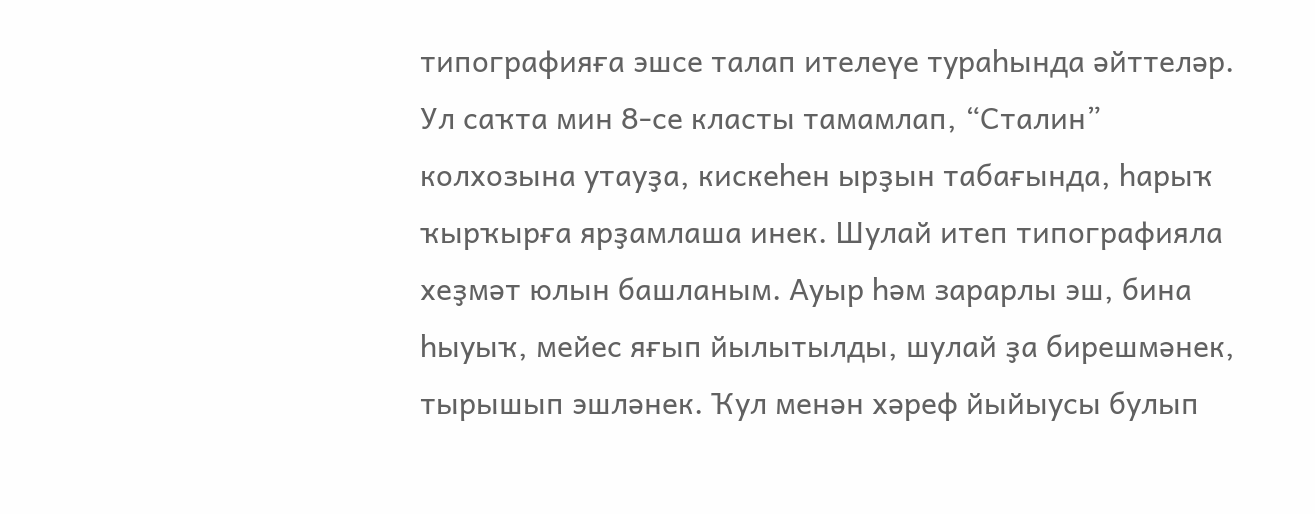типографияға эшсе талап ителеүе тураһында әйттеләр. Ул саҡта мин 8-се класты тамамлап, “Сталин” колхозына утауҙа, кискеһен ырҙын табағында, һарыҡ ҡырҡырға ярҙамлаша инек. Шулай итеп типографияла хеҙмәт юлын башланым. Ауыр һәм зарарлы эш, бина һыуыҡ, мейес яғып йылытылды, шулай ҙа бирешмәнек, тырышып эшләнек. Ҡул менән хәреф йыйыусы булып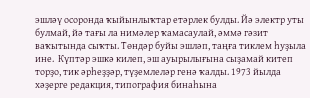эшләү осоронда ҡыйынлыҡтар етәрлек булды. Йә электр уты булмай, йә тағы ла нимәлер ҡамасаулай, әммә гәзит ваҡытында сыҡты. Төндәр буйы эшләп, таңға тиклем һуҙыла ине.  Күптәр эшкә килеп, эш ауырылығына сыҙамай китеп торҙо, тик әрһеҙҙәр, түҙемлеләр генә ҡалды. 1973 йылда хәҙерге редакция, типография бинаһына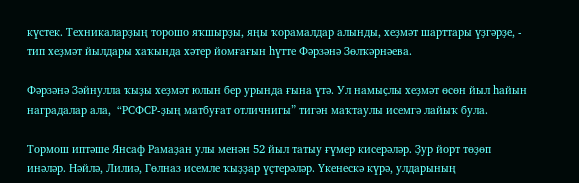күстек. Техникаларҙың торошо яҡшырҙы, яңы ҡорамалдар алынды, хеҙмәт шарттары үҙгәрҙе, - тип хеҙмәт йылдары хаҡында хәтер йомғағын һүтте Фәрзәнә Зөлҡәрнәева.

Фәрзәнә Зәйнулла ҡыҙы хеҙмәт юлын бер урында ғына үтә. Ул намыҫлы хеҙмәт өсөн йыл һайын наградалар ала,  “РСФСР-ҙың матбуғат отличнигы” тигән маҡтаулы исемгә лайыҡ була.

Тормош иптәше Янсаф Рамаҙан улы менән 52 йыл татыу ғүмер кисерәләр. Ҙур йорт төҙөп инәләр. Нәйлә, Лилиә, Гөлназ исемле ҡыҙҙар үҫтерәләр. Үкенескә күрә, улдарының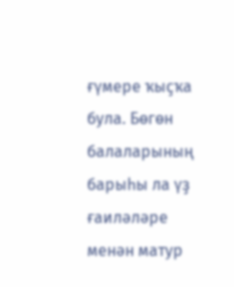ғүмере ҡыҫҡа була. Бөгөн балаларының барыһы ла үҙ ғаиләләре менән матур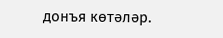донъя көтәләр.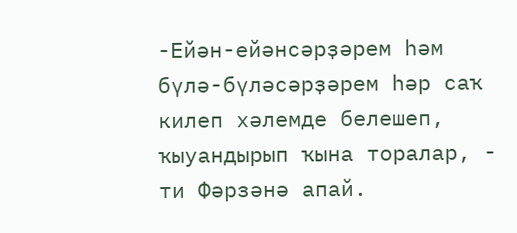-Ейән-ейәнсәрҙәрем һәм бүлә-бүләсәрҙәрем һәр саҡ килеп хәлемде белешеп, ҡыуандырып ҡына торалар, - ти Фәрзәнә апай.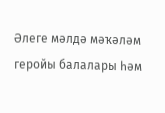Әлеге мәлдә мәҡәләм геройы балалары һәм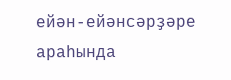ейән-ейәнсәрҙәре араһында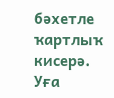бәхетле ҡартлыҡ кисерә. Уға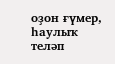оҙон ғүмер, һаулыҡ теләп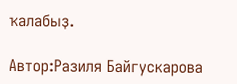ҡалабыҙ.

Автор:Разиля Байгускарова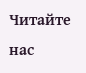Читайте нас